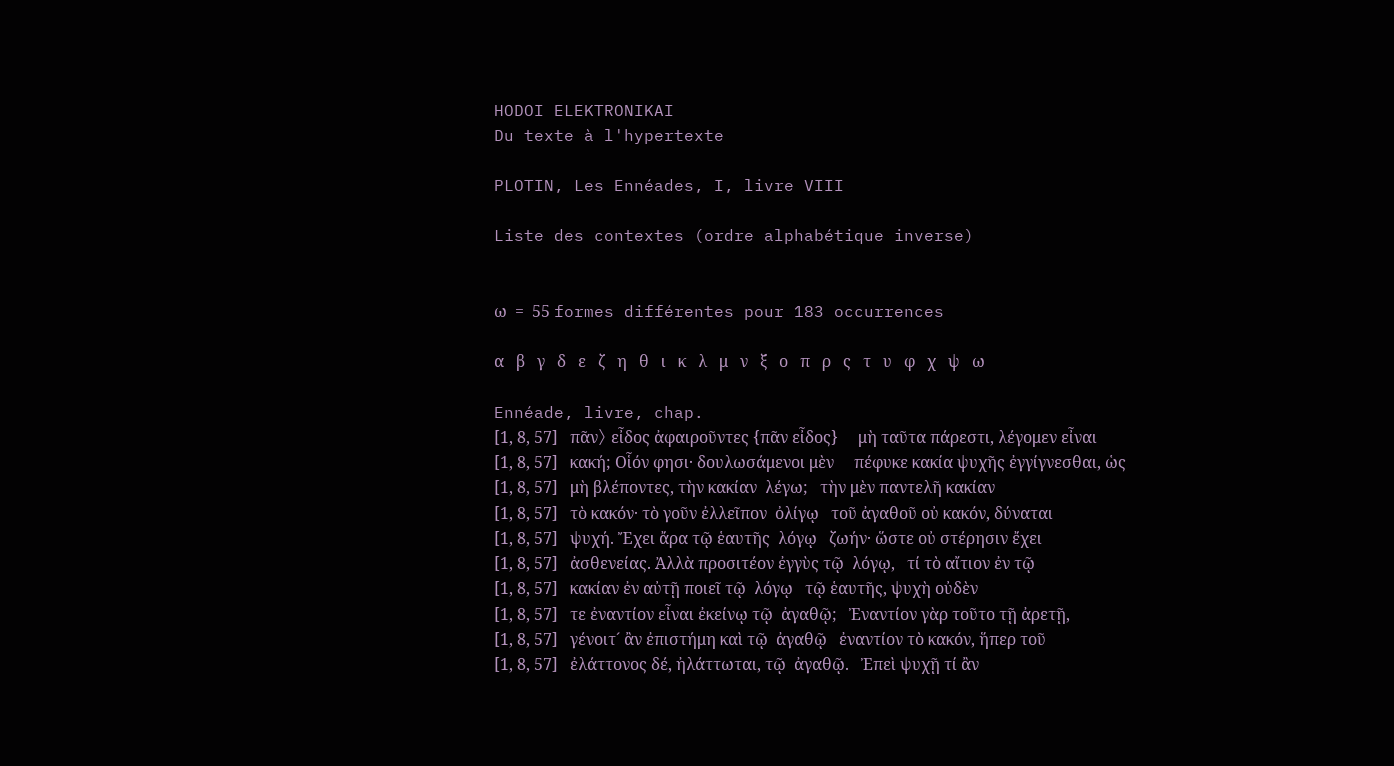HODOI ELEKTRONIKAI
Du texte à l'hypertexte

PLOTIN, Les Ennéades, I, livre VIII

Liste des contextes (ordre alphabétique inverse)


ω  =  55 formes différentes pour 183 occurrences

α   β   γ   δ   ε   ζ   η   θ   ι   κ   λ   μ   ν   ξ   ο   π   ρ   ς   τ   υ   φ   χ   ψ   ω

Ennéade, livre, chap.
[1, 8, 57]   πᾶν〉 εἶδος ἀφαιροῦντες {πᾶν εἶδος}     μὴ ταῦτα πάρεστι, λέγομεν εἶναι
[1, 8, 57]   κακή; Οἷόν φησι· δουλωσάμενοι μὲν     πέφυκε κακία ψυχῆς ἐγγίγνεσθαι, ὡς
[1, 8, 57]   μὴ βλέποντες, τὴν κακίαν  λέγω;   τὴν μὲν παντελῆ κακίαν
[1, 8, 57]   τὸ κακόν· τὸ γοῦν ἐλλεῖπον  ὀλίγῳ   τοῦ ἀγαθοῦ οὐ κακόν, δύναται
[1, 8, 57]   ψυχή. Ἔχει ἄρα τῷ ἑαυτῆς  λόγῳ   ζωήν· ὥστε οὐ στέρησιν ἔχει
[1, 8, 57]   ἀσθενείας. Ἀλλὰ προσιτέον ἐγγὺς τῷ  λόγῳ,   τί τὸ αἴτιον ἐν τῷ
[1, 8, 57]   κακίαν ἐν αὐτῇ ποιεῖ τῷ  λόγῳ   τῷ ἑαυτῆς, ψυχὴ οὐδὲν
[1, 8, 57]   τε ἐναντίον εἶναι ἐκείνῳ τῷ  ἀγαθῷ;   Ἐναντίον γὰρ τοῦτο τῇ ἀρετῇ,
[1, 8, 57]   γένοιτ´ ἂν ἐπιστήμη καὶ τῷ  ἀγαθῷ   ἐναντίον τὸ κακόν, ἥπερ τοῦ
[1, 8, 57]   ἐλάττονος δέ, ἠλάττωται, τῷ  ἀγαθῷ.   Ἐπεὶ ψυχῇ τί ἂν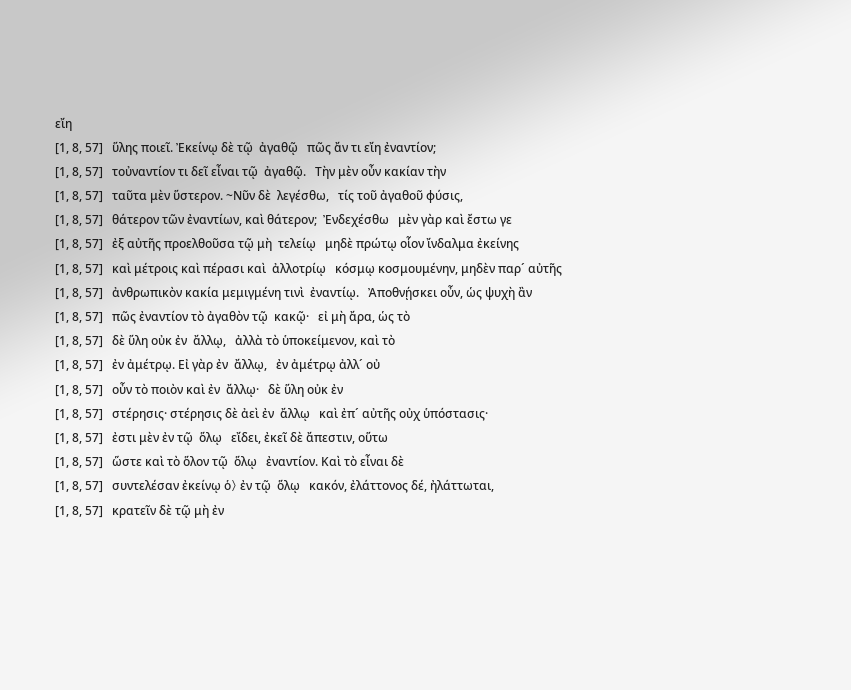εἴη
[1, 8, 57]   ὕλης ποιεῖ. Ἐκείνῳ δὲ τῷ  ἀγαθῷ   πῶς ἄν τι εἴη ἐναντίον;
[1, 8, 57]   τοὐναντίον τι δεῖ εἶναι τῷ  ἀγαθῷ.   Τὴν μὲν οὖν κακίαν τὴν
[1, 8, 57]   ταῦτα μὲν ὕστερον. ~Νῦν δὲ  λεγέσθω,   τίς τοῦ ἀγαθοῦ φύσις,
[1, 8, 57]   θάτερον τῶν ἐναντίων, καὶ θάτερον;  Ἐνδεχέσθω   μὲν γὰρ καὶ ἔστω γε
[1, 8, 57]   ἐξ αὐτῆς προελθοῦσα τῷ μὴ  τελείῳ   μηδὲ πρώτῳ οἷον ἴνδαλμα ἐκείνης
[1, 8, 57]   καὶ μέτροις καὶ πέρασι καὶ  ἀλλοτρίῳ   κόσμῳ κοσμουμένην, μηδὲν παρ´ αὐτῆς
[1, 8, 57]   ἀνθρωπικὸν κακία μεμιγμένη τινὶ  ἐναντίῳ.   Ἀποθνῄσκει οὖν, ὡς ψυχὴ ἂν
[1, 8, 57]   πῶς ἐναντίον τὸ ἀγαθὸν τῷ  κακῷ·   εἰ μὴ ἄρα, ὡς τὸ
[1, 8, 57]   δὲ ὕλη οὐκ ἐν  ἄλλῳ,   ἀλλὰ τὸ ὑποκείμενον, καὶ τὸ
[1, 8, 57]   ἐν ἀμέτρῳ. Εἰ γὰρ ἐν  ἄλλῳ,   ἐν ἀμέτρῳ ἀλλ´ οὐ
[1, 8, 57]   οὖν τὸ ποιὸν καὶ ἐν  ἄλλῳ·   δὲ ὕλη οὐκ ἐν
[1, 8, 57]   στέρησις· στέρησις δὲ ἀεὶ ἐν  ἄλλῳ   καὶ ἐπ´ αὐτῆς οὐχ ὑπόστασις·
[1, 8, 57]   ἐστι μὲν ἐν τῷ  ὅλῳ   εἴδει, ἐκεῖ δὲ ἄπεστιν, οὕτω
[1, 8, 57]   ὥστε καὶ τὸ ὅλον τῷ  ὅλῳ   ἐναντίον. Καὶ τὸ εἶναι δὲ
[1, 8, 57]   συντελέσαν ἐκείνῳ ὁ〉 ἐν τῷ  ὅλῳ   κακόν, ἐλάττονος δέ, ἠλάττωται,
[1, 8, 57]   κρατεῖν δὲ τῷ μὴ ἐν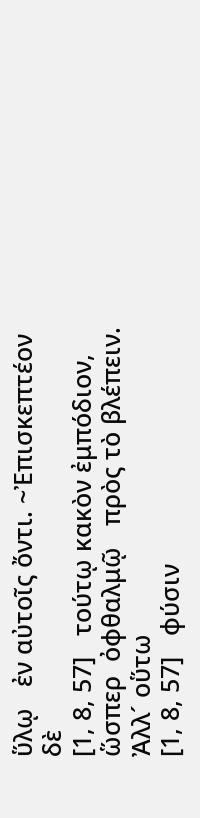ὕλῳ   ἐν αὐτοῖς ὄντι. ~Ἐπισκεπτέον δὲ
[1, 8, 57]   τούτῳ κακὸν ἐμπόδιον, ὥσπερ  ὀφθαλμῷ   πρὸς τὸ βλέπειν. Ἀλλ´ οὕτω
[1, 8, 57]   φύσιν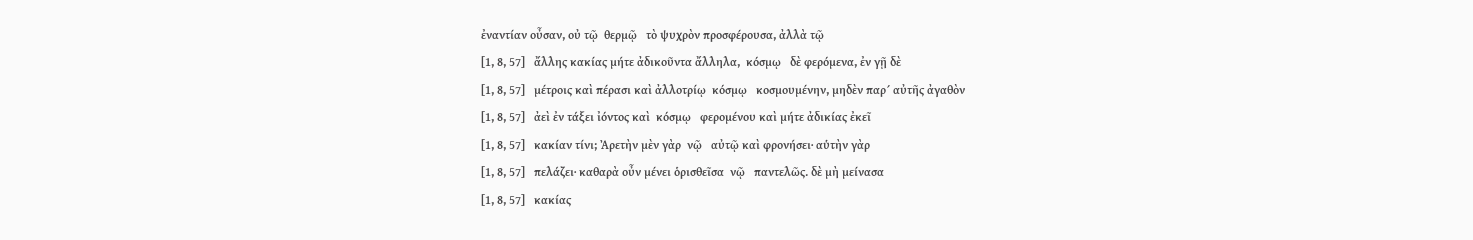ἐναντίαν οὖσαν, οὐ τῷ  θερμῷ   τὸ ψυχρὸν προσφέρουσα, ἀλλὰ τῷ
[1, 8, 57]   ἄλλης κακίας μήτε ἀδικοῦντα ἄλληλα,  κόσμῳ   δὲ φερόμενα, ἐν γῇ δὲ
[1, 8, 57]   μέτροις καὶ πέρασι καὶ ἀλλοτρίῳ  κόσμῳ   κοσμουμένην, μηδὲν παρ´ αὐτῆς ἀγαθὸν
[1, 8, 57]   ἀεὶ ἐν τάξει ἰόντος καὶ  κόσμῳ   φερομένου καὶ μήτε ἀδικίας ἐκεῖ
[1, 8, 57]   κακίαν τίνι; Ἀρετὴν μὲν γὰρ  νῷ   αὐτῷ καὶ φρονήσει· αὑτὴν γὰρ
[1, 8, 57]   πελάζει· καθαρὰ οὖν μένει ὁρισθεῖσα  νῷ   παντελῶς. δὲ μὴ μείνασα
[1, 8, 57]   κακίας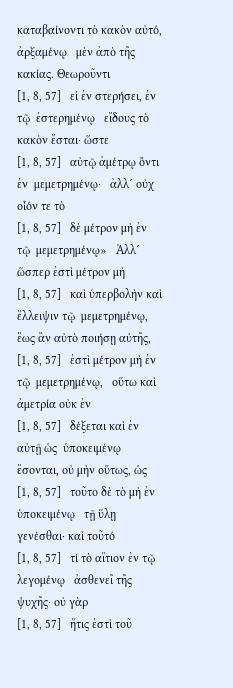καταβαίνοντι τὸ κακὸν αὐτό,  ἀρξαμένῳ   μὲν ἀπὸ τῆς κακίας. Θεωροῦντι
[1, 8, 57]   εἰ ἐν στερήσει, ἐν τῷ  ἐστερημένῳ   εἴδους τὸ κακὸν ἔσται· ὥστε
[1, 8, 57]   αὐτῷ ἀμέτρῳ ὄντι ἐν  μεμετρημένῳ·   ἀλλ´ οὐχ οἷόν τε τὸ
[1, 8, 57]   δὲ μέτρον μὴ ἐν τῷ  μεμετρημένῳ»   Ἀλλ´ ὥσπερ ἐστὶ μέτρον μὴ
[1, 8, 57]   καὶ ὑπερβολὴν καὶ ἔλλειψιν τῷ  μεμετρημένῳ,   ἕως ἂν αὐτὸ ποιήσῃ αὐτῆς,
[1, 8, 57]   ἐστὶ μέτρον μὴ ἐν τῷ  μεμετρημένῳ,   οὕτω καὶ ἀμετρία οὐκ ἐν
[1, 8, 57]   δέξεται καὶ ἐν αὐτῇ ὡς  ὑποκειμένῳ   ἔσονται, οὐ μὴν οὕτως, ὡς
[1, 8, 57]   τοῦτο δὲ τὸ μὴ ἐν  ὑποκειμένῳ   τῇ ὕλῃ γενέσθαι· καὶ τοῦτό
[1, 8, 57]   τί τὸ αἴτιον ἐν τῷ  λεγομένῳ   ἀσθενεῖ τῆς ψυχῆς· οὐ γὰρ
[1, 8, 57]   ἥτις ἐστὶ τοῦ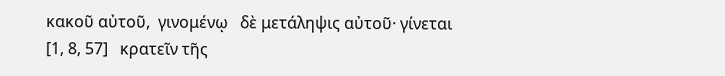κακοῦ αὐτοῦ,  γινομένῳ   δὲ μετάληψις αὐτοῦ· γίνεται
[1, 8, 57]   κρατεῖν τῆς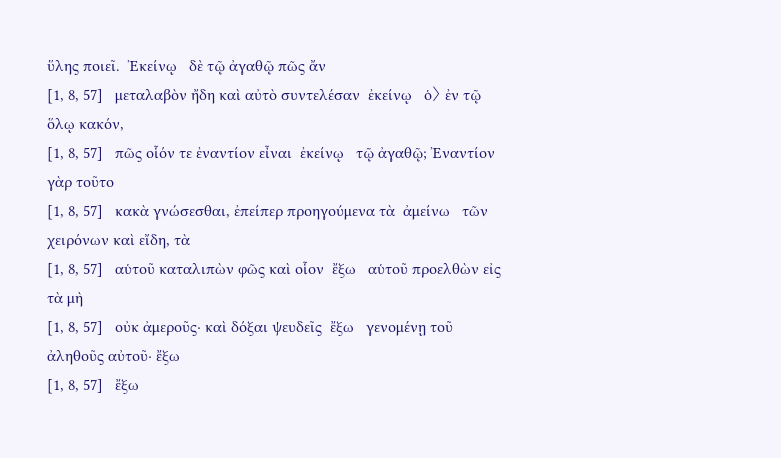ὕλης ποιεῖ.  Ἐκείνῳ   δὲ τῷ ἀγαθῷ πῶς ἄν
[1, 8, 57]   μεταλαβὸν ἤδη καὶ αὐτὸ συντελέσαν  ἐκείνῳ   ὁ〉 ἐν τῷ ὅλῳ κακόν,
[1, 8, 57]   πῶς οἷόν τε ἐναντίον εἶναι  ἐκείνῳ   τῷ ἀγαθῷ; Ἐναντίον γὰρ τοῦτο
[1, 8, 57]   κακὰ γνώσεσθαι, ἐπείπερ προηγούμενα τὰ  ἀμείνω   τῶν χειρόνων καὶ εἴδη, τὰ
[1, 8, 57]   αὑτοῦ καταλιπὼν φῶς καὶ οἷον  ἔξω   αὑτοῦ προελθὼν εἰς τὰ μὴ
[1, 8, 57]   οὐκ ἀμεροῦς· καὶ δόξαι ψευδεῖς  ἔξω   γενομένῃ τοῦ ἀληθοῦς αὐτοῦ· ἔξω
[1, 8, 57]   ἔξω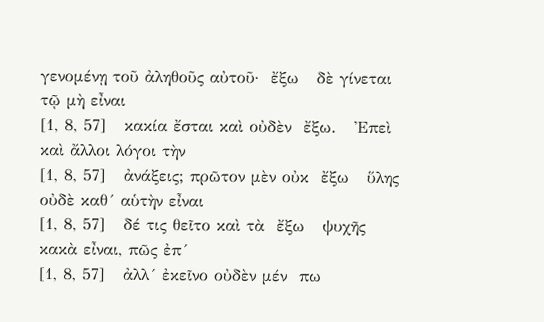γενομένῃ τοῦ ἀληθοῦς αὐτοῦ·  ἔξω   δὲ γίνεται τῷ μὴ εἶναι
[1, 8, 57]   κακία ἔσται καὶ οὐδὲν  ἔξω.   Ἐπεὶ καὶ ἄλλοι λόγοι τὴν
[1, 8, 57]   ἀνάξεις; πρῶτον μὲν οὐκ  ἔξω   ὕλης οὐδὲ καθ´ αὑτὴν εἶναι
[1, 8, 57]   δέ τις θεῖτο καὶ τὰ  ἔξω   ψυχῆς κακὰ εἶναι, πῶς ἐπ´
[1, 8, 57]   ἀλλ´ ἐκεῖνο οὐδὲν μέν  πω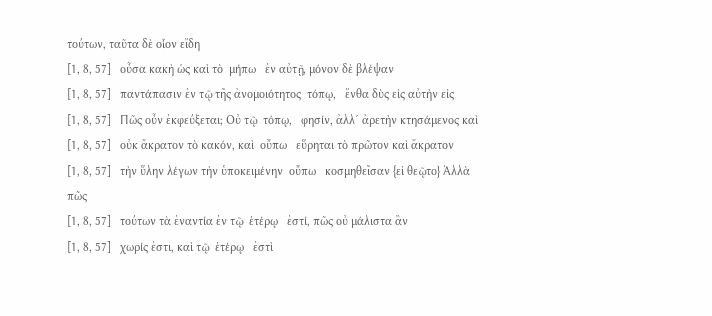τούτων, ταῦτα δὲ οἷον εἴδη
[1, 8, 57]   οὖσα κακὴ ὡς καὶ τὸ  μήπω   ἐν αὐτῇ, μόνον δὲ βλέψαν
[1, 8, 57]   παντάπασιν ἐν τῷ τῆς ἀνομοιότητος  τόπῳ,   ἔνθα δὺς εἰς αὐτὴν εἰς
[1, 8, 57]   Πῶς οὖν ἐκφεύξεται; Οὐ τῷ  τόπῳ,   φησίν, ἀλλ´ ἀρετὴν κτησάμενος καὶ
[1, 8, 57]   οὐκ ἄκρατον τὸ κακόν, καὶ  οὔπω   εὕρηται τὸ πρῶτον καὶ ἄκρατον
[1, 8, 57]   τὴν ὕλην λέγων τὴν ὑποκειμένην  οὔπω   κοσμηθεῖσαν {εἰ θεῷτο} Ἀλλὰ πῶς
[1, 8, 57]   τούτων τὰ ἐναντία ἐν τῷ  ἑτέρῳ   ἐστί, πῶς οὐ μάλιστα ἂν
[1, 8, 57]   χωρίς ἐστι, καὶ τῷ  ἑτέρῳ   ἐστὶ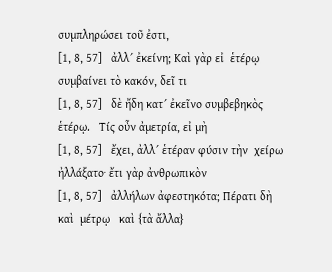συμπληρώσει τοῦ ἐστι,
[1, 8, 57]   ἀλλ´ ἐκείνη; Καὶ γὰρ εἰ  ἑτέρῳ   συμβαίνει τὸ κακόν, δεῖ τι
[1, 8, 57]   δὲ ἤδη κατ´ ἐκεῖνο συμβεβηκὸς  ἑτέρῳ.   Τίς οὖν ἀμετρία, εἰ μὴ
[1, 8, 57]   ἔχει, ἀλλ´ ἑτέραν φύσιν τὴν  χείρω   ἠλλάξατο· ἔτι γὰρ ἀνθρωπικὸν
[1, 8, 57]   ἀλλήλων ἀφεστηκότα; Πέρατι δὴ καὶ  μέτρῳ   καὶ {τὰ ἄλλα}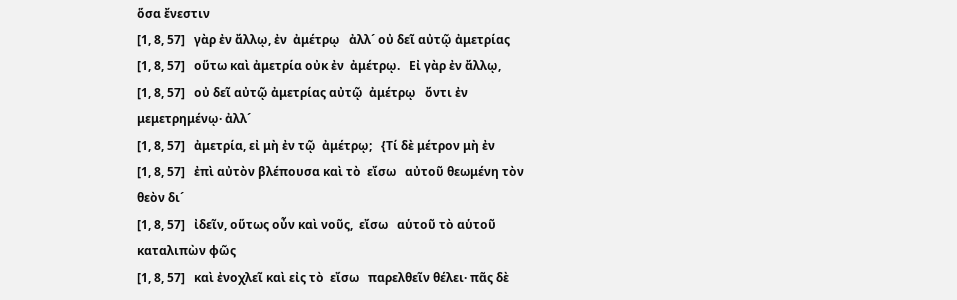ὅσα ἔνεστιν
[1, 8, 57]   γὰρ ἐν ἄλλῳ, ἐν  ἀμέτρῳ   ἀλλ´ οὐ δεῖ αὐτῷ ἀμετρίας
[1, 8, 57]   οὕτω καὶ ἀμετρία οὐκ ἐν  ἀμέτρῳ.   Εἰ γὰρ ἐν ἄλλῳ,
[1, 8, 57]   οὐ δεῖ αὐτῷ ἀμετρίας αὐτῷ  ἀμέτρῳ   ὄντι ἐν μεμετρημένῳ· ἀλλ´
[1, 8, 57]   ἀμετρία, εἰ μὴ ἐν τῷ  ἀμέτρῳ;   {Τί δὲ μέτρον μὴ ἐν
[1, 8, 57]   ἐπὶ αὐτὸν βλέπουσα καὶ τὸ  εἴσω   αὐτοῦ θεωμένη τὸν θεὸν δι´
[1, 8, 57]   ἰδεῖν, οὕτως οὖν καὶ νοῦς,  εἴσω   αὑτοῦ τὸ αὑτοῦ καταλιπὼν φῶς
[1, 8, 57]   καὶ ἐνοχλεῖ καὶ εἰς τὸ  εἴσω   παρελθεῖν θέλει· πᾶς δὲ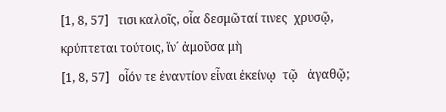[1, 8, 57]   τισι καλοῖς, οἷα δεσμῶταί τινες  χρυσῷ,   κρύπτεται τούτοις, ἵν´ ἀμοῦσα μὴ
[1, 8, 57]   οἷόν τε ἐναντίον εἶναι ἐκείνῳ  τῷ   ἀγαθῷ;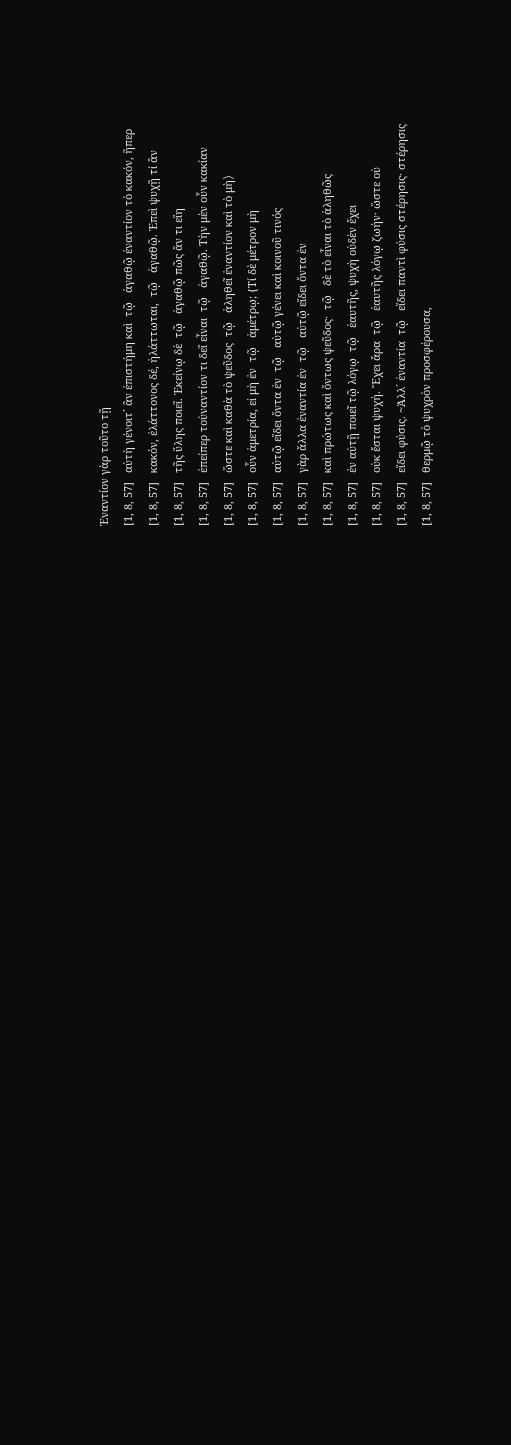Ἐναντίον γὰρ τοῦτο τῇ
[1, 8, 57]   αὐτὴ γένοιτ´ ἂν ἐπιστήμη καὶ  τῷ   ἀγαθῷ ἐναντίον τὸ κακόν, ἥπερ
[1, 8, 57]   κακόν, ἐλάττονος δέ, ἠλάττωται,  τῷ   ἀγαθῷ. Ἐπεὶ ψυχῇ τί ἂν
[1, 8, 57]   τῆς ὕλης ποιεῖ. Ἐκείνῳ δὲ  τῷ   ἀγαθῷ πῶς ἄν τι εἴη
[1, 8, 57]   ἐπείπερ τοὐναντίον τι δεῖ εἶναι  τῷ   ἀγαθῷ. Τὴν μὲν οὖν κακίαν
[1, 8, 57]   ὥστε καὶ καθὰ τὸ ψεῦδος  τῷ   ἀληθεῖ ἐναντίον καὶ τὸ μὴ〉
[1, 8, 57]   οὖν ἀμετρία, εἰ μὴ ἐν  τῷ   ἀμέτρῳ; {Τί δὲ μέτρον μὴ
[1, 8, 57]   αὐτῷ εἴδει ὄντα ἐν  τῷ   αὐτῷ γένει καὶ κοινοῦ τινός
[1, 8, 57]   γὰρ ἄλλα ἐναντία ἐν  τῷ   αὐτῷ εἴδει ὄντα ἐν
[1, 8, 57]   καὶ πρώτως καὶ ὄντως ψεῦδος·  τῷ   δὲ τὸ εἶναι τὸ ἀληθῶς
[1, 8, 57]   ἐν αὐτῇ ποιεῖ τῷ λόγῳ  τῷ   ἑαυτῆς, ψυχὴ οὐδὲν ἔχει
[1, 8, 57]   οὐκ ἔσται ψυχή. Ἔχει ἄρα  τῷ   ἑαυτῆς λόγῳ ζωήν· ὥστε οὐ
[1, 8, 57]   εἴδει φύσις. ~Ἀλλ´ ἐναντία  τῷ   εἴδει παντὶ φύσις στέρησις· στέρησις
[1, 8, 57]   θερμῷ τὸ ψυχρὸν προσφέρουσα,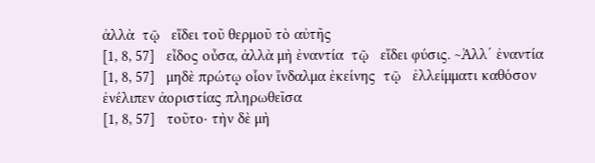ἀλλὰ  τῷ   εἴδει τοῦ θερμοῦ τὸ αὐτῆς
[1, 8, 57]   εἶδος οὖσα, ἀλλὰ μὴ ἐναντία  τῷ   εἴδει φύσις. ~Ἀλλ´ ἐναντία
[1, 8, 57]   μηδὲ πρώτῳ οἷον ἴνδαλμα ἐκείνης  τῷ   ἐλλείμματι καθόσον ἐνέλιπεν ἀοριστίας πληρωθεῖσα
[1, 8, 57]   τοῦτο· τὴν δὲ μὴ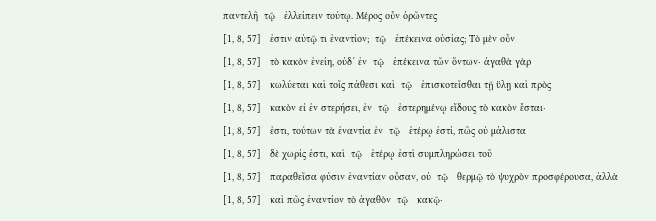παντελῆ  τῷ   ἐλλείπειν τούτῳ. Μέρος οὖν ὁρῶντες
[1, 8, 57]   ἐστιν αὐτῷ τι ἐναντίον;  τῷ   ἐπέκεινα οὐσίας; Τὸ μὲν οὖν
[1, 8, 57]   τὸ κακὸν ἐνείη, οὐδ´ ἐν  τῷ   ἐπέκεινα τῶν ὄντων· ἀγαθὰ γὰρ
[1, 8, 57]   κωλύεται καὶ τοῖς πάθεσι καὶ  τῷ   ἐπισκοτεῖσθαι τῇ ὕλῃ καὶ πρὸς
[1, 8, 57]   κακὸν εἰ ἐν στερήσει, ἐν  τῷ   ἐστερημένῳ εἴδους τὸ κακὸν ἔσται·
[1, 8, 57]   ἐστι, τούτων τὰ ἐναντία ἐν  τῷ   ἑτέρῳ ἐστί, πῶς οὐ μάλιστα
[1, 8, 57]   δὲ χωρίς ἐστι, καὶ  τῷ   ἑτέρῳ ἐστὶ συμπληρώσει τοῦ
[1, 8, 57]   παραθεῖσα φύσιν ἐναντίαν οὖσαν, οὐ  τῷ   θερμῷ τὸ ψυχρὸν προσφέρουσα, ἀλλὰ
[1, 8, 57]   καὶ πῶς ἐναντίον τὸ ἀγαθὸν  τῷ   κακῷ·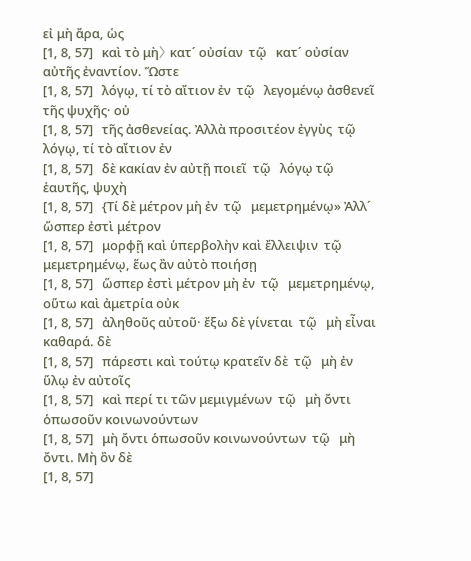εἰ μὴ ἄρα, ὡς
[1, 8, 57]   καὶ τὸ μὴ〉 κατ´ οὐσίαν  τῷ   κατ´ οὐσίαν αὐτῆς ἐναντίον. Ὥστε
[1, 8, 57]   λόγῳ, τί τὸ αἴτιον ἐν  τῷ   λεγομένῳ ἀσθενεῖ τῆς ψυχῆς· οὐ
[1, 8, 57]   τῆς ἀσθενείας. Ἀλλὰ προσιτέον ἐγγὺς  τῷ   λόγῳ, τί τὸ αἴτιον ἐν
[1, 8, 57]   δὲ κακίαν ἐν αὐτῇ ποιεῖ  τῷ   λόγῳ τῷ ἑαυτῆς, ψυχὴ
[1, 8, 57]   {Τί δὲ μέτρον μὴ ἐν  τῷ   μεμετρημένῳ» Ἀλλ´ ὥσπερ ἐστὶ μέτρον
[1, 8, 57]   μορφῇ καὶ ὑπερβολὴν καὶ ἔλλειψιν  τῷ   μεμετρημένῳ, ἕως ἂν αὐτὸ ποιήσῃ
[1, 8, 57]   ὥσπερ ἐστὶ μέτρον μὴ ἐν  τῷ   μεμετρημένῳ, οὕτω καὶ ἀμετρία οὐκ
[1, 8, 57]   ἀληθοῦς αὐτοῦ· ἔξω δὲ γίνεται  τῷ   μὴ εἶναι καθαρά. δὲ
[1, 8, 57]   πάρεστι καὶ τούτῳ κρατεῖν δὲ  τῷ   μὴ ἐν ὕλῳ ἐν αὐτοῖς
[1, 8, 57]   καὶ περί τι τῶν μεμιγμένων  τῷ   μὴ ὄντι ὁπωσοῦν κοινωνούντων
[1, 8, 57]   μὴ ὄντι ὁπωσοῦν κοινωνούντων  τῷ   μὴ ὄντι. Μὴ ὂν δὲ
[1, 8, 57]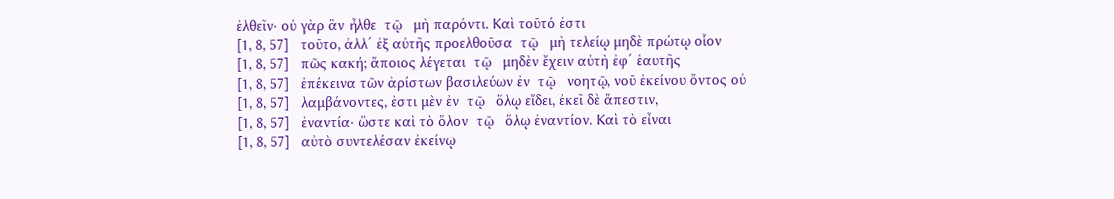ἐλθεῖν· οὐ γὰρ ἂν ἦλθε  τῷ   μὴ παρόντι. Καὶ τοῦτό ἐστι
[1, 8, 57]   τοῦτο, ἀλλ´ ἐξ αὐτῆς προελθοῦσα  τῷ   μὴ τελείῳ μηδὲ πρώτῳ οἷον
[1, 8, 57]   πῶς κακή; ἄποιος λέγεται  τῷ   μηδὲν ἔχειν αὐτὴ ἐφ´ ἑαυτῆς
[1, 8, 57]   ἐπέκεινα τῶν ἀρίστων βασιλεύων ἐν  τῷ   νοητῷ, νοῦ ἐκείνου ὄντος οὐ
[1, 8, 57]   λαμβάνοντες, ἐστι μὲν ἐν  τῷ   ὅλῳ εἴδει, ἐκεῖ δὲ ἄπεστιν,
[1, 8, 57]   ἐναντία· ὥστε καὶ τὸ ὅλον  τῷ   ὅλῳ ἐναντίον. Καὶ τὸ εἶναι
[1, 8, 57]   αὐτὸ συντελέσαν ἐκείνῳ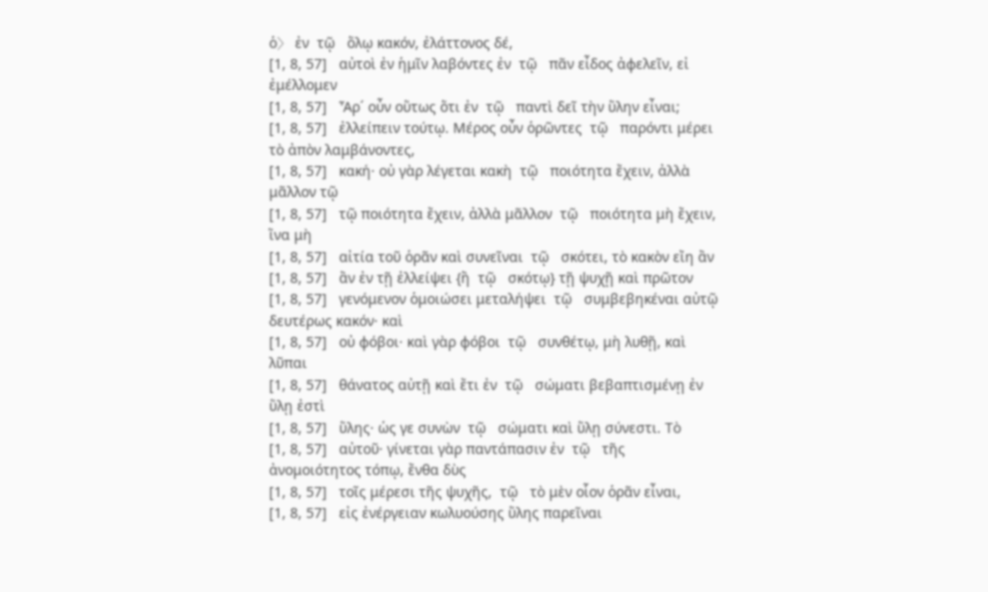ὁ〉 ἐν  τῷ   ὅλῳ κακόν, ἐλάττονος δέ,
[1, 8, 57]   αὐτοὶ ἐν ἡμῖν λαβόντες ἐν  τῷ   πᾶν εἶδος ἀφελεῖν, εἰ ἐμέλλομεν
[1, 8, 57]   Ἆρ´ οὖν οὕτως ὅτι ἐν  τῷ   παντὶ δεῖ τὴν ὕλην εἶναι;
[1, 8, 57]   ἐλλείπειν τούτῳ. Μέρος οὖν ὁρῶντες  τῷ   παρόντι μέρει τὸ ἀπὸν λαμβάνοντες,
[1, 8, 57]   κακή· οὐ γὰρ λέγεται κακὴ  τῷ   ποιότητα ἔχειν, ἀλλὰ μᾶλλον τῷ
[1, 8, 57]   τῷ ποιότητα ἔχειν, ἀλλὰ μᾶλλον  τῷ   ποιότητα μὴ ἔχειν, ἵνα μὴ
[1, 8, 57]   αἰτία τοῦ ὁρᾶν καὶ συνεῖναι  τῷ   σκότει, τὸ κακὸν εἴη ἂν
[1, 8, 57]   ἂν ἐν τῇ ἐλλείψει {ἢ  τῷ   σκότῳ} τῇ ψυχῇ καὶ πρῶτον
[1, 8, 57]   γενόμενον ὁμοιώσει μεταλήψει  τῷ   συμβεβηκέναι αὐτῷ δευτέρως κακόν· καὶ
[1, 8, 57]   οὐ φόβοι· καὶ γὰρ φόβοι  τῷ   συνθέτῳ, μὴ λυθῇ, καὶ λῦπαι
[1, 8, 57]   θάνατος αὐτῇ καὶ ἔτι ἐν  τῷ   σώματι βεβαπτισμένῃ ἐν ὕλῃ ἐστὶ
[1, 8, 57]   ὕλης· ὡς γε συνὼν  τῷ   σώματι καὶ ὕλῃ σύνεστι. Τὸ
[1, 8, 57]   αὐτοῦ· γίνεται γὰρ παντάπασιν ἐν  τῷ   τῆς ἀνομοιότητος τόπῳ, ἔνθα δὺς
[1, 8, 57]   τοῖς μέρεσι τῆς ψυχῆς,  τῷ   τὸ μὲν οἷον ὁρᾶν εἶναι,
[1, 8, 57]   εἰς ἐνέργειαν κωλυούσης ὕλης παρεῖναι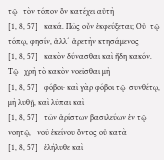τῷ   τὸν τόπον ὃν κατέχει αὐτὴ
[1, 8, 57]   κακά. Πῶς οὖν ἐκφεύξεται; Οὐ  τῷ   τόπῳ, φησίν, ἀλλ´ ἀρετὴν κτησάμενος
[1, 8, 57]   κακὸν δύνασθαι καὶ ἤδη κακόν.  Τῷ   χρὴ τὸ κακὸν νοεῖσθαι μὴ
[1, 8, 57]   φόβοι· καὶ γὰρ φόβοι τῷ  συνθέτῳ,   μὴ λυθῇ, καὶ λῦπαι καὶ
[1, 8, 57]   τῶν ἀρίστων βασιλεύων ἐν τῷ  νοητῷ,   νοῦ ἐκείνου ὄντος οὐ κατὰ
[1, 8, 57]   ἐλήλυθε καὶ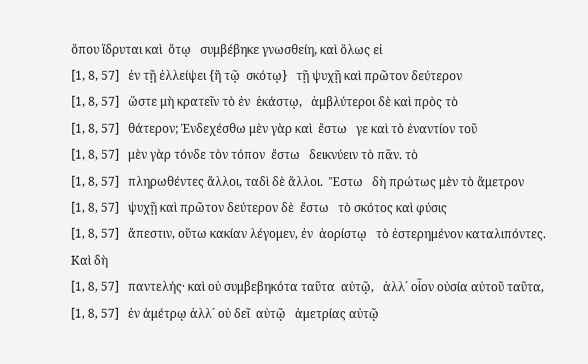ὅπου ἵδρυται καὶ  ὅτῳ   συμβέβηκε γνωσθείη, καὶ ὅλως εἰ
[1, 8, 57]   ἐν τῇ ἐλλείψει {ἢ τῷ  σκότῳ}   τῇ ψυχῇ καὶ πρῶτον δεύτερον
[1, 8, 57]   ὥστε μὴ κρατεῖν τὸ ἐν  ἑκάστῳ,   ἀμβλύτεροι δὲ καὶ πρὸς τὸ
[1, 8, 57]   θάτερον; Ἐνδεχέσθω μὲν γὰρ καὶ  ἔστω   γε καὶ τὸ ἐναντίον τοῦ
[1, 8, 57]   μὲν γὰρ τόνδε τὸν τόπον  ἔστω   δεικνύειν τὸ πᾶν. τὸ
[1, 8, 57]   πληρωθέντες ἄλλοι, ταδὶ δὲ ἄλλοι.  Ἔστω   δὴ πρώτως μὲν τὸ ἄμετρον
[1, 8, 57]   ψυχῇ καὶ πρῶτον δεύτερον δὲ  ἔστω   τὸ σκότος καὶ φύσις
[1, 8, 57]   ἄπεστιν, οὕτω κακίαν λέγομεν, ἐν  ἀορίστῳ   τὸ ἐστερημένον καταλιπόντες. Καὶ δὴ
[1, 8, 57]   παντελής· καὶ οὐ συμβεβηκότα ταῦτα  αὐτῷ,   ἀλλ´ οἷον οὐσία αὐτοῦ ταῦτα,
[1, 8, 57]   ἐν ἀμέτρῳ ἀλλ´ οὐ δεῖ  αὐτῷ   ἀμετρίας αὐτῷ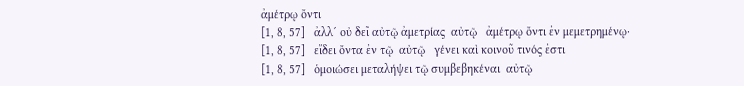ἀμέτρῳ ὄντι
[1, 8, 57]   ἀλλ´ οὐ δεῖ αὐτῷ ἀμετρίας  αὐτῷ   ἀμέτρῳ ὄντι ἐν μεμετρημένῳ·
[1, 8, 57]   εἴδει ὄντα ἐν τῷ  αὐτῷ   γένει καὶ κοινοῦ τινός ἐστι
[1, 8, 57]   ὁμοιώσει μεταλήψει τῷ συμβεβηκέναι  αὐτῷ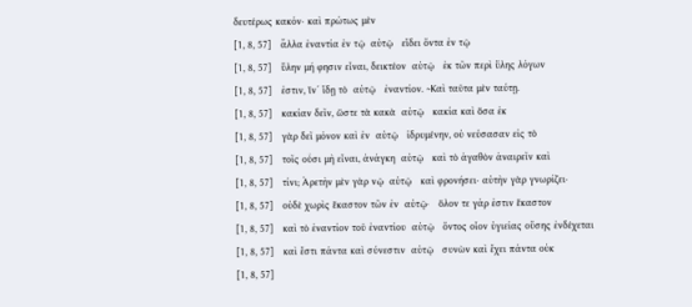δευτέρως κακόν· καὶ πρώτως μὲν
[1, 8, 57]   ἄλλα ἐναντία ἐν τῷ  αὐτῷ   εἴδει ὄντα ἐν τῷ
[1, 8, 57]   ὕλην μή φησιν εἶναι, δεικτέον  αὐτῷ   ἐκ τῶν περὶ ὕλης λόγων
[1, 8, 57]   ἐστιν, ἵν´ ἴδῃ τὸ  αὐτῷ   ἐναντίον. ~Καὶ ταῦτα μὲν ταύτῃ.
[1, 8, 57]   κακίαν δεῖν, ὥστε τὰ κακὰ  αὐτῷ   κακία καὶ ὅσα ἐκ
[1, 8, 57]   γὰρ δεῖ μόνον καὶ ἐν  αὐτῷ   ἱδρυμένην, οὐ νεύσασαν εἰς τὸ
[1, 8, 57]   τοῖς οὖσι μὴ εἶναι, ἀνάγκη  αὐτῷ   καὶ τὸ ἀγαθὸν ἀναιρεῖν καὶ
[1, 8, 57]   τίνι; Ἀρετὴν μὲν γὰρ νῷ  αὐτῷ   καὶ φρονήσει· αὑτὴν γὰρ γνωρίζει·
[1, 8, 57]   οὐδὲ χωρὶς ἕκαστον τῶν ἐν  αὐτῷ·   ὅλον τε γάρ ἐστιν ἕκαστον
[1, 8, 57]   καὶ τὸ ἐναντίον τοῦ ἐναντίου  αὐτῷ   ὄντος οἷον ὑγιείας οὔσης ἐνδέχεται
[1, 8, 57]   καὶ ἔστι πάντα καὶ σύνεστιν  αὐτῷ   συνὼν καὶ ἔχει πάντα οὐκ
[1, 8, 57]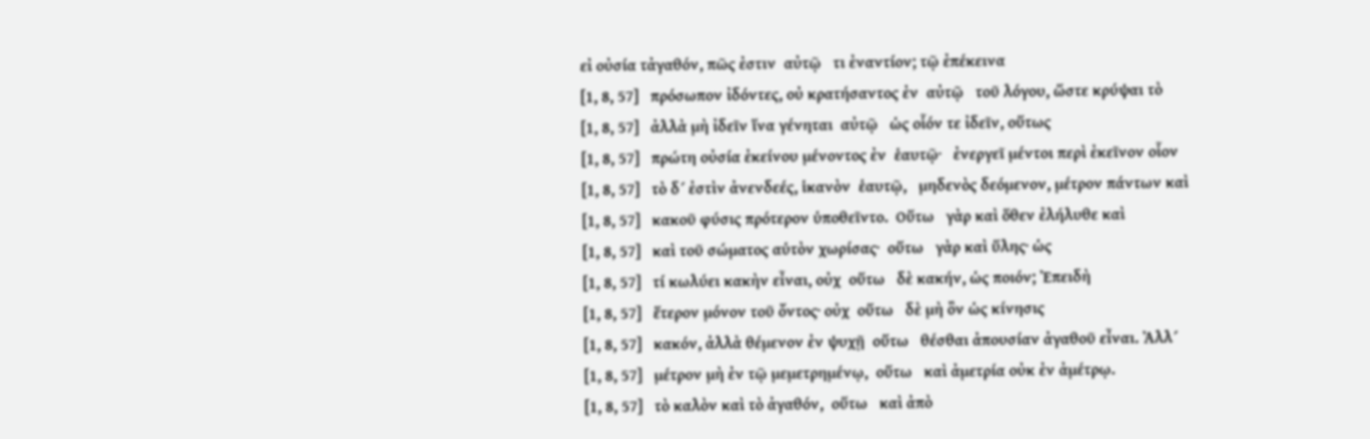εἰ οὐσία τἀγαθόν, πῶς ἐστιν  αὐτῷ   τι ἐναντίον; τῷ ἐπέκεινα
[1, 8, 57]   πρόσωπον ἰδόντες, οὐ κρατήσαντος ἐν  αὐτῷ   τοῦ λόγου, ὥστε κρύψαι τὸ
[1, 8, 57]   ἀλλὰ μὴ ἰδεῖν ἵνα γένηται  αὐτῷ   ὡς οἷόν τε ἰδεῖν, οὕτως
[1, 8, 57]   πρώτη οὐσία ἐκείνου μένοντος ἐν  ἑαυτῷ·   ἐνεργεῖ μέντοι περὶ ἐκεῖνον οἷον
[1, 8, 57]   τὸ δ´ ἐστὶν ἀνενδεές, ἱκανὸν  ἑαυτῷ,   μηδενὸς δεόμενον, μέτρον πάντων καὶ
[1, 8, 57]   κακοῦ φύσις πρότερον ὑποθεῖντο.  Οὕτω   γὰρ καὶ ὅθεν ἐλήλυθε καὶ
[1, 8, 57]   καὶ τοῦ σώματος αὑτὸν χωρίσας·  οὕτω   γὰρ καὶ ὕλης· ὡς
[1, 8, 57]   τί κωλύει κακὴν εἶναι, οὐχ  οὕτω   δὲ κακήν, ὡς ποιόν; Ἐπειδὴ
[1, 8, 57]   ἕτερον μόνον τοῦ ὄντος· οὐχ  οὕτω   δὲ μὴ ὂν ὡς κίνησις
[1, 8, 57]   κακόν, ἀλλὰ θέμενον ἐν ψυχῇ  οὕτω   θέσθαι ἀπουσίαν ἀγαθοῦ εἶναι. Ἀλλ´
[1, 8, 57]   μέτρον μὴ ἐν τῷ μεμετρημένῳ,  οὕτω   καὶ ἀμετρία οὐκ ἐν ἀμέτρῳ.
[1, 8, 57]   τὸ καλὸν καὶ τὸ ἀγαθόν,  οὕτω   καὶ ἀπὸ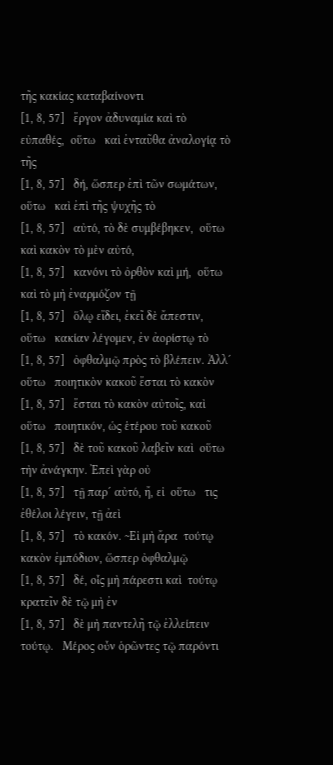τῆς κακίας καταβαίνοντι
[1, 8, 57]   ἔργον ἀδυναμία καὶ τὸ εὐπαθές,  οὕτω   καὶ ἐνταῦθα ἀναλογίᾳ τὸ τῆς
[1, 8, 57]   δή, ὥσπερ ἐπὶ τῶν σωμάτων,  οὕτω   καὶ ἐπὶ τῆς ψυχῆς τὸ
[1, 8, 57]   αὐτό, τὸ δὲ συμβέβηκεν,  οὕτω   καὶ κακὸν τὸ μὲν αὐτό,
[1, 8, 57]   κανόνι τὸ ὀρθὸν καὶ μή,  οὕτω   καὶ τὸ μὴ ἐναρμόζον τῇ
[1, 8, 57]   ὅλῳ εἴδει, ἐκεῖ δὲ ἄπεστιν,  οὕτω   κακίαν λέγομεν, ἐν ἀορίστῳ τὸ
[1, 8, 57]   ὀφθαλμῷ πρὸς τὸ βλέπειν. Ἀλλ´  οὕτω   ποιητικὸν κακοῦ ἔσται τὸ κακὸν
[1, 8, 57]   ἔσται τὸ κακὸν αὐτοῖς, καὶ  οὕτω   ποιητικόν, ὡς ἑτέρου τοῦ κακοῦ
[1, 8, 57]   δὲ τοῦ κακοῦ λαβεῖν καὶ  οὕτω   τὴν ἀνάγκην. Ἐπεὶ γὰρ οὐ
[1, 8, 57]   τῇ παρ´ αὐτό, ἤ, εἰ  οὕτω   τις ἐθέλοι λέγειν, τῇ ἀεὶ
[1, 8, 57]   τὸ κακόν. ~Εἰ μὴ ἄρα  τούτῳ   κακὸν ἐμπόδιον, ὥσπερ ὀφθαλμῷ
[1, 8, 57]   δέ, οἷς μὴ πάρεστι καὶ  τούτῳ   κρατεῖν δὲ τῷ μὴ ἐν
[1, 8, 57]   δὲ μὴ παντελῆ τῷ ἐλλείπειν  τούτῳ.   Μέρος οὖν ὁρῶντες τῷ παρόντι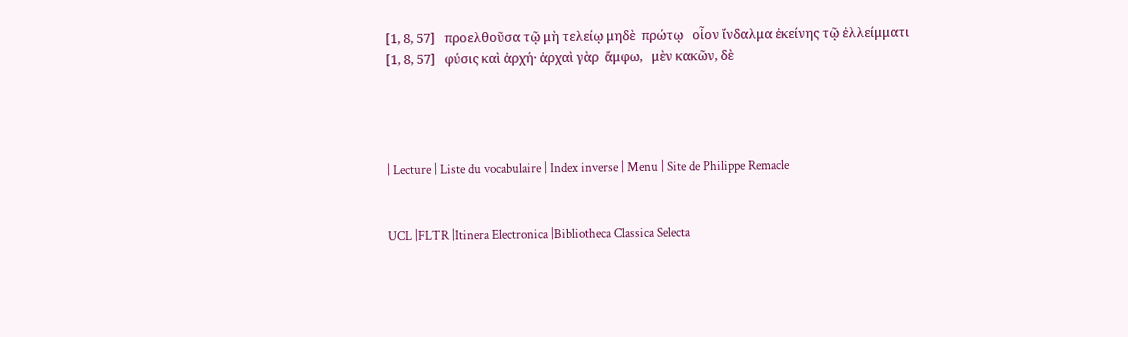[1, 8, 57]   προελθοῦσα τῷ μὴ τελείῳ μηδὲ  πρώτῳ   οἷον ἴνδαλμα ἐκείνης τῷ ἐλλείμματι
[1, 8, 57]   φύσις καὶ ἀρχή· ἀρχαὶ γὰρ  ἄμφω,   μὲν κακῶν, δὲ




| Lecture | Liste du vocabulaire | Index inverse | Menu | Site de Philippe Remacle


UCL |FLTR |Itinera Electronica |Bibliotheca Classica Selecta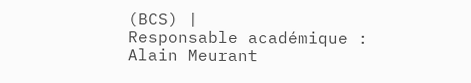(BCS) |
Responsable académique : Alain Meurant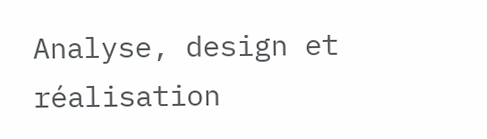Analyse, design et réalisation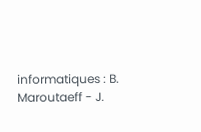informatiques : B. Maroutaeff - J.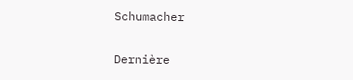Schumacher

Dernière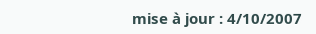mise à jour : 4/10/2007